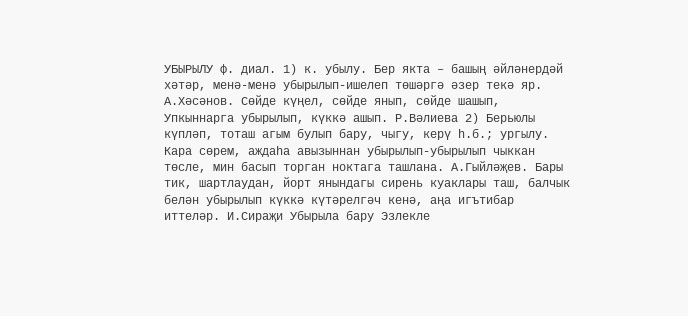УБЫРЫЛУ ф. диал. 1) к. убылу. Бер якта – башың әйләнердәй хәтәр, менә-менә убырылып-ишелеп төшәргә әзер текә яр. А.Хәсәнов. Сөйде күңел, сөйде янып, сөйде шашып, Упкыннарга убырылып, күккә ашып. Р.Вәлиева 2) Берьюлы күпләп, тоташ агым булып бару, чыгу, керү һ.б.; ургылу. Кара сөрем, аждаһа авызыннан убырылып-убырылып чыккан төсле, мин басып торган ноктага ташлана. А.Гыйләҗев. Бары тик, шартлаудан, йорт янындагы сирень куаклары таш, балчык белән убырылып күккә күтәрелгәч кенә, аңа игътибар иттеләр. И.Сираҗи Убырыла бару Эзлекле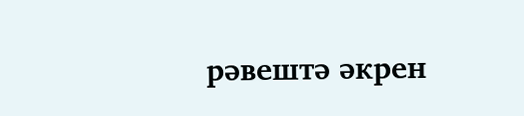рәвештә әкрен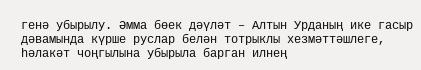генә убырылу. Әмма бөек дәүләт – Алтын Урданың ике гасыр дәвамында күрше руслар белән тотрыклы хезмәттәшлеге, һәлакәт чоңгылына убырыла барган илнең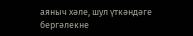аяныч хәле, шул үткәндәге бергәлекне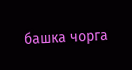башка чорга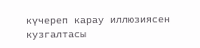күчереп карау иллюзиясен кузгалтасы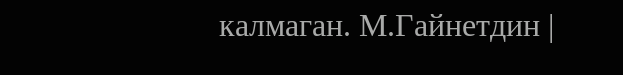калмаган. М.Гайнетдин |